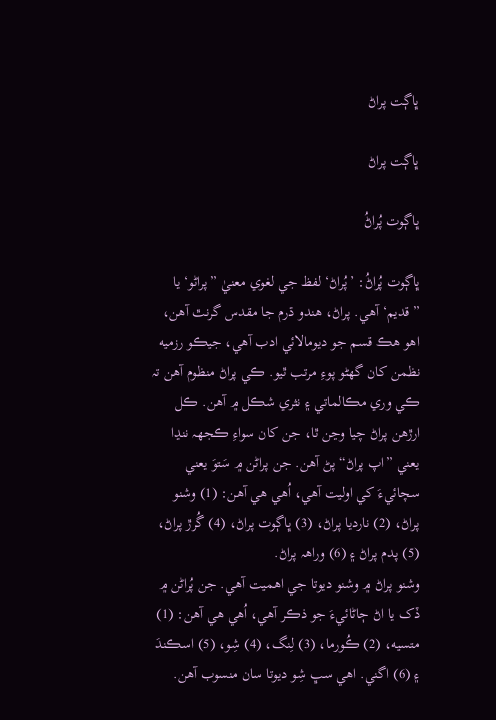ڀاڳت پراڻ

ڀاڳت پراڻ

ڀاڳوت پُراڻُ

ڀاڳوت پُراڻُ: ’پُراڻ‘ لفظ جي لغوي معنيٰ ”پراڻو‘ يا ”قديم‘ آھي. پراڻ، ھندو ڌرم جا مقدس گرنٿ آھن، اھو ھڪ قسم جو ديومالائي ادب آھي، جيڪو رزميه نظمن کان گهڻو پوءِ مرتب ٿيو. ڪي پراڻ منظوم آھن تہ ڪي وري مڪالماتي ۽ نثري شڪل ۾ آھن. ڪل ارڙھن پراڻ چيا وڃن ٿا، جن کان سواءِ ڪجهہ ننڍا يعني ”اپ پراڻ“ پڻ آھن. جن پراڻن ۾ سَتوَ يعني سچائيءَ کي اوليت آهي، اُهي هي آهن: (1) وشنو پراڻ، (2) نارديا پراڻ، (3) ڀاڳوت پراڻ، (4) گُرڙ پراڻ، (5) پدم پراڻ ۽ (6) وراھہ پراڻ.
وشنو پراڻ ۾ وشنو ديوتا جي اهميت آهي. جن پُراڻن ۾ ڏک يا اڻ ڄاڻائيءَ جو ذڪر آهي، اُهي هي آهن: (1) متسيه، (2) ڪُورما، (3) لِنگ، (4) شِو، (5) اسڪندَ ۽ (6) اگني. اهي سڀ شِو ديوتا سان منسوب آهن.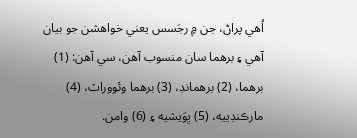اُهي پراڻ، جن ۾ رجَسس يعني خواهشن جو بيان آهي ۽ برهما سان منسوب آهن، سي آهن: (1) برهما، (2) برهمانڊ، (3) برهما وئووراٽ، (4) مارڪنڊييه، (5) ڀوَيشيه ۽ (6) وامن.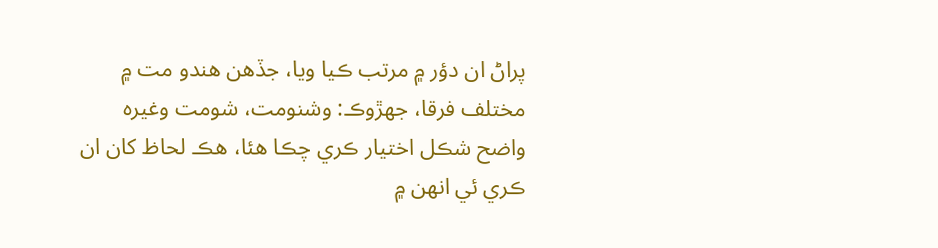پراڻ ان دؤر ۾ مرتب ڪيا ويا، جڏھن ھندو مت ۾ مختلف فرقا، جھڙوڪ: وشنومت، شومت وغيرہ واضح شڪل اختيار ڪري چڪا ھئا، ھڪ لحاظ کان ان ڪري ئي انهن ۾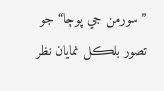”سورمن جي پوڄا“ جو تصور بلڪل نمايان نظر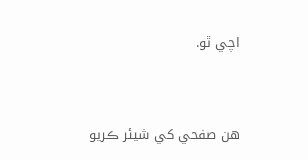اچي ٿو.


هن صفحي کي شيئر ڪريو